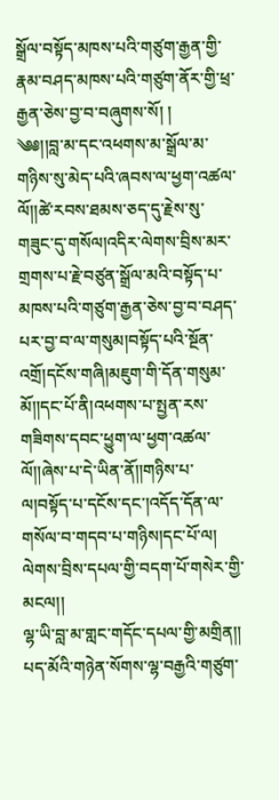སྒྲོལ་བསྟོད་མཁས་པའི་གཙུག་རྒྱན་གྱི་རྣམ་བཤད་མཁས་པའི་གཙུག་ནོར་གྱི་ཕྲ་རྒྱན་ཅེས་བྱ་བ་བཞུགས་སོ། །
༄༅།།བླ་མ་དང་འཕགས་མ་སྒྲོལ་མ་གཉིས་སུ་མེད་པའི་ཞབས་ལ་ཕྱག་འཚལ་ལོ།།ཚེ་རབས་ཐམས་ཅད་དུ་རྗེས་སུ་གཟུང་དུ་གསོལ།འདིར་ལེགས་བྲིས་མར་གྲགས་པ་རྗེ་བཙུན་སྒྲོལ་མའི་བསྟོད་པ་མཁས་པའི་གཙུག་རྒྱན་ཅེས་བྱ་བ་བཤད་པར་བྱ་བ་ལ་གསུམ།བསྟོད་པའི་སྔོན་འགྲོ།དངོས་གཞི།མཇུག་གི་དོན་གསུམ་མོ།།དང་པོ་ནི།འཕགས་པ་སྤྱན་རས་གཟིགས་དབང་ཕྱུག་ལ་ཕྱག་འཚལ་ལོ།།ཞེས་པ་དེ་ཡིན་ནོ།།གཉིས་པ་ལ།བསྟོད་པ་དངོས་དང་།འདོད་དོན་ལ་གསོལ་བ་གདབ་པ་གཉིས།དང་པོ་ལ།
ལེགས་བྲིས་དཔལ་གྱི་བདག་པོ་གསེར་གྱི་མངལ།།
ལྷ་ཡི་བླ་མ་གླང་གདོང་དཔལ་གྱི་མགྲིན།།
པད་མོའི་གཉེན་སོགས་ལྷ་བརྒྱའི་གཙུག་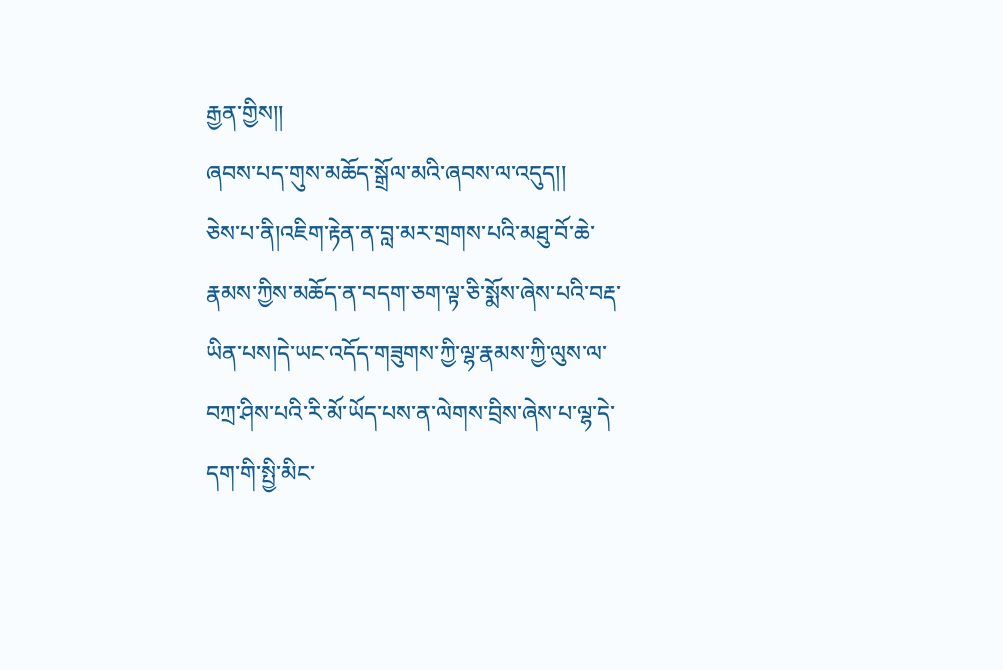རྒྱན་གྱིས།།
ཞབས་པད་གུས་མཆོད་སྒྲོལ་མའི་ཞབས་ལ་འདུད།།
ཅེས་པ་ནི།འཇིག་རྟེན་ན་བླ་མར་གྲགས་པའི་མཐུ་བོ་ཆེ་རྣམས་ཀྱིས་མཆོད་ན་བདག་ཅག་ལྟ་ཅི་སྨོས་ཞེས་པའི་བརྡ་ཡིན་པས།དེ་ཡང་འདོད་གཟུགས་ཀྱི་ལྷ་རྣམས་ཀྱི་ལུས་ལ་བཀྲ་ཤིས་པའི་རི་མོ་ཡོད་པས་ན་ལེགས་བྲིས་ཞེས་པ་ལྷ་དེ་དག་གི་སྤྱི་མིང་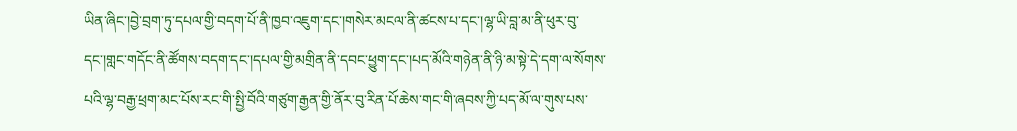ཡིན་ཞིང་།བྱེ་བྲག་ཏུ་དཔལ་གྱི་བདག་པོ་ནི་ཁྱབ་འཇུག་དང་།གསེར་མངལ་ནི་ཚངས་པ་དང་།ལྷ་ཡི་བླ་མ་ནི་ཕུར་བུ་དང་།གླང་གདོང་ནི་ཚོགས་བདག་དང་།དཔལ་གྱི་མགྲིན་ནི་དབང་ཕྱུག་དང་།པད་མོའི་གཉེན་ནི་ཉི་མ་སྟེ་དེ་དག་ལ་སོགས་པའི་ལྷ་བརྒྱ་ཕྲག་མང་པོས་རང་གི་སྤྱི་བོའི་གཙུག་རྒྱན་གྱི་ནོར་བུ་རིན་པོ་ཆེས་གང་གི་ཞབས་ཀྱི་པད་མོ་ལ་གུས་པས་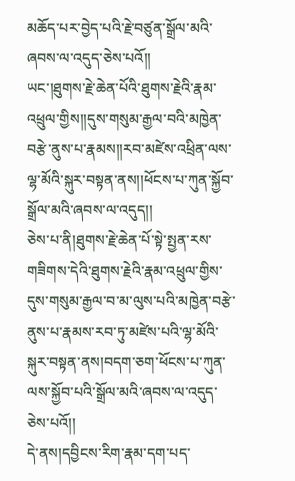མཆོད་པར་བྱེད་པའི་རྗེ་བཙུན་སྒྲོལ་མའི་ཞབས་ལ་འདུད་ཅེས་པའོ།།
ཡང་།ཐུགས་རྗེ་ཆེན་པོའི་ཐུགས་རྗེའི་རྣམ་འཕྲུལ་གྱིས།།དུས་གསུམ་རྒྱལ་བའི་མཁྱེན་བརྩེ་ནུས་པ་རྣམས།།རབ་མཛེས་འཕྲིན་ལས་ལྷ་མོའི་སྐུར་བསྟན་ནས།།ཕོངས་པ་ཀུན་སྐྱོབ་སྒྲོལ་མའི་ཞབས་ལ་འདུད།།
ཅེས་པ་ནི།ཐུགས་རྗེ་ཆེན་པོ་སྟེ་སྤྱན་རས་གཟིགས་དེའི་ཐུགས་རྗེའི་རྣམ་འཕྲུལ་གྱིས་དུས་གསུམ་རྒྱལ་བ་མ་ལུས་པའི་མཁྱེན་བརྩེ་ནུས་པ་རྣམས་རབ་ཏུ་མཛེས་པའི་ལྷ་མོའི་སྐུར་བསྟན་ནས།བདག་ཅག་ཕོངས་པ་ཀུན་ལས་སྐྱོབ་པའི་སྒྲོལ་མའི་ཞབས་ལ་འདུད་ཅེས་པའོ།།
དེ་ནས།དབྱིངས་རིག་རྣམ་དག་པད་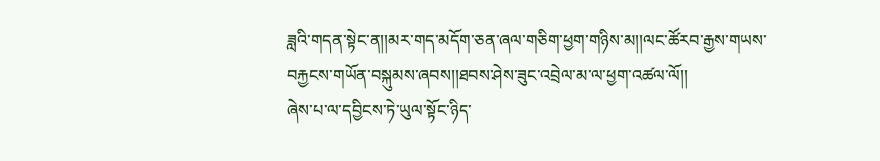ཟླའི་གདན་སྟེང་ན།།མར་གད་མདོག་ཅན་ཞལ་གཅིག་ཕྱག་གཉིས་མ།།ལང་ཚོརབ་རྒྱས་གཡས་བརྐྱངས་གཡོན་བསྐུམས་ཞབས།།ཐབས་ཤེས་ཟུང་འབྲེལ་མ་ལ་ཕྱག་འཚལ་ལོ།།
ཞེས་པ་ལ་དབྱིངས་ཏེ་ཡུལ་སྟོང་ཉིད་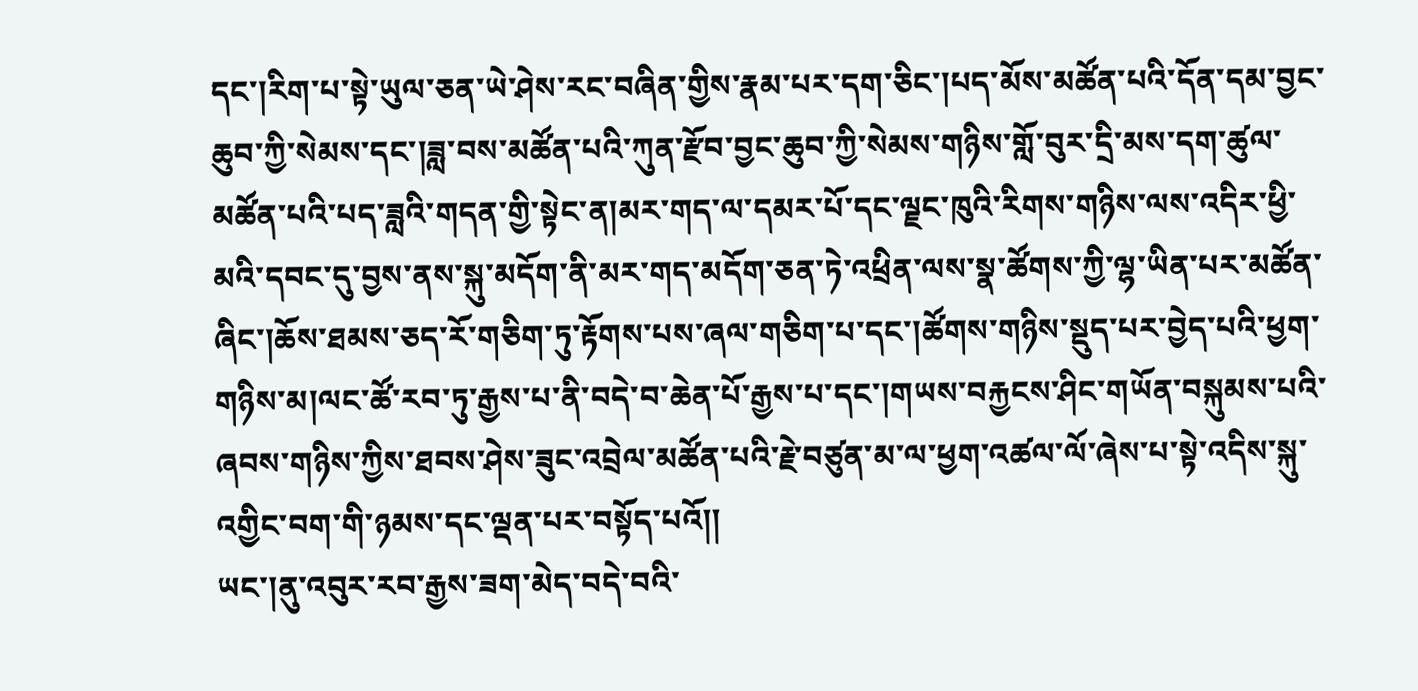དང་།རིག་པ་སྟེ་ཡུལ་ཅན་ཡེ་ཤེས་རང་བཞིན་གྱིས་རྣམ་པར་དག་ཅིང་།པད་མོས་མཚོན་པའི་དོན་དམ་བྱང་ཆུབ་ཀྱི་སེམས་དང་།ཟླ་བས་མཚོན་པའི་ཀུན་རྫོབ་བྱང་ཆུབ་ཀྱི་སེམས་གཉིས་གློ་བུར་དྲི་མས་དག་ཚུལ་མཚོན་པའི་པད་ཟླའི་གདན་གྱི་སྟེང་ན།མར་གད་ལ་དམར་པོ་དང་ལྗང་ཁུའི་རིགས་གཉིས་ལས་འདིར་ཕྱི་མའི་དབང་དུ་བྱས་ནས་སྐུ་མདོག་ནི་མར་གད་མདོག་ཅན་ཏེ་འཕྲིན་ལས་སྣ་ཚོགས་ཀྱི་ལྷ་ཡིན་པར་མཚོན་ཞིང་།ཆོས་ཐམས་ཅད་རོ་གཅིག་ཏུ་རྟོགས་པས་ཞལ་གཅིག་པ་དང་།ཚོགས་གཉིས་སྡུད་པར་བྱེད་པའི་ཕྱག་གཉིས་མ།ལང་ཚོ་རབ་ཏུ་རྒྱས་པ་ནི་བདེ་བ་ཆེན་པོ་རྒྱས་པ་དང་།གཡས་བརྐྱངས་ཤིང་གཡོན་བསྐུམས་པའི་ཞབས་གཉིས་ཀྱིས་ཐབས་ཤེས་ཟུང་འབྲེལ་མཚོན་པའི་རྗེ་བཙུན་མ་ལ་ཕྱག་འཚལ་ལོ་ཞེས་པ་སྟེ་འདིས་སྐུ་འགྱིང་བག་གི་ཉམས་དང་ལྡན་པར་བསྟོད་པའོ།།
ཡང་།ནུ་འབུར་རབ་རྒྱས་ཟག་མེད་བདེ་བའི་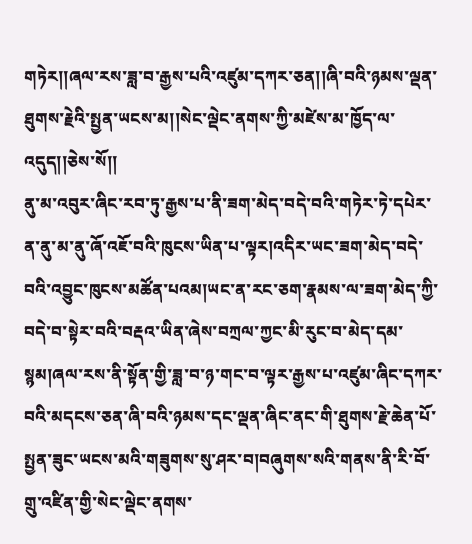གཏེར།།ཞལ་རས་ཟླ་བ་རྒྱས་པའི་འཛུམ་དཀར་ཅན།།ཞི་བའི་ཉམས་ལྡན་ཐུགས་རྗེའི་སྤྱན་ཡངས་མ།།སེང་ལྡེང་ནགས་ཀྱི་མཛེས་མ་ཁྱོད་ལ་འདུད།།ཅེས་སོ།།
ནུ་མ་འབུར་ཞིང་རབ་ཏུ་རྒྱས་པ་ནི་ཟག་མེད་བདེ་བའི་གཏེར་ཏེ་དཔེར་ན་ནུ་མ་ནུ་ཞོ་འཇོ་བའི་ཁུངས་ཡིན་པ་ལྟར།འདིར་ཡང་ཟག་མེད་བདེ་བའི་འབྱུང་ཁུངས་མཚོན་པའམ།ཡང་ན་རང་ཅག་རྣམས་ལ་ཟག་མེད་ཀྱི་བདེ་བ་སྟེར་བའི་བརྡའ་ཡིན་ཞེས་བཀྲལ་ཀྱང་མི་རུང་བ་མེད་དམ་སྙམ།ཞལ་རས་ནི་སྟོན་གྱི་ཟླ་བ་ཉ་གང་བ་ལྟར་རྒྱས་པ་འཛུམ་ཞིང་དཀར་བའི་མདངས་ཅན་ཞི་བའི་ཉམས་དང་ལྡན་ཞིང་ནང་གི་ཐུགས་རྗེ་ཆེན་པོ་སྤྱན་ཟུང་ཡངས་མའི་གཟུགས་སུ་ཤར་བ།བཞུགས་སའི་གནས་ནི་རི་བོ་གྲུ་འཛིན་གྱི་སེང་ལྡེང་ནགས་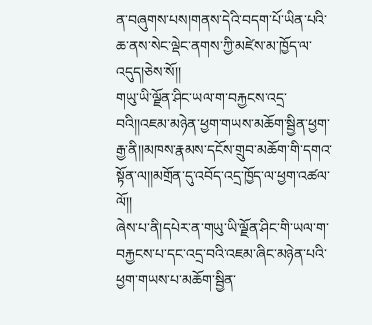ན་བཞུགས་པས།གནས་དེའི་བདག་པོ་ཡིན་པའི་ཆ་ནས་སེང་ལྡེང་ནགས་ཀྱི་མཛེས་མ་ཁྱོད་ལ་འདུད།ཅེས་སོ།།
གཡུ་ཡི་ལྗོན་ཤིང་ཡལ་ག་བརྐྱངས་འདྲ་བའི།།འཇམ་མཉེན་ཕྱག་གཡས་མཆོག་སྦྱིན་ཕྱག་རྒྱ་ནི།།མཁས་རྣམས་དངོས་གྲུབ་མཆོག་གི་དགའ་སྟོན་ལ།།མགྲོན་དུ་འབོད་འདྲ་ཁྱོད་ལ་ཕྱག་འཚལ་ལོ།།
ཞེས་པ་ནི།དཔེར་ན་གཡུ་ཡི་ལྗོན་ཤིང་གི་ཡལ་ག་བརྐྱངས་པ་དང་འདྲ་བའི་འཇམ་ཞིང་མཉེན་པའི་ཕྱག་གཡས་པ་མཆོག་སྦྱིན་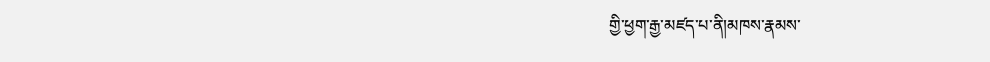གྱི་ཕྱག་རྒྱ་མཛད་པ་ནི།མཁས་རྣམས་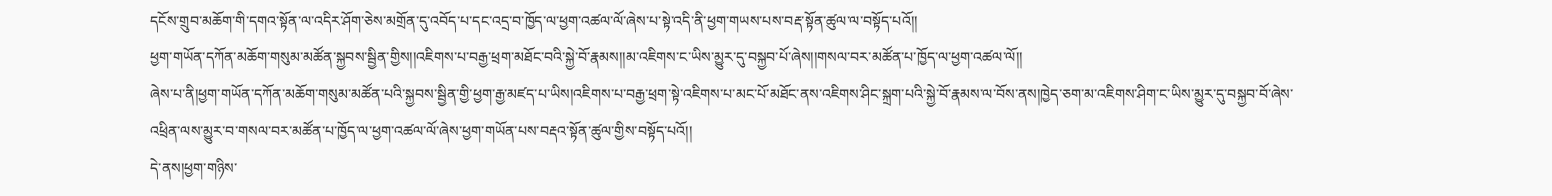དངོས་གྲུབ་མཆོག་གི་དགའ་སྟོན་ལ་འདིར་ཤོག་ཅེས་མགྲོན་དུ་འབོད་པ་དང་འདྲ་བ་ཁྱོད་ལ་ཕྱག་འཚལ་ལོ་ཞེས་པ་སྟེ་འདི་ནི་ཕྱག་གཡས་པས་བརྡ་སྟོན་ཚུལ་ལ་བསྟོད་པའོ།།
ཕྱག་གཡོན་དཀོན་མཆོག་གསུམ་མཚོན་སྐྱབས་སྦྱིན་གྱིས།།འཇིགས་པ་བརྒྱ་ཕྲག་མཐོང་བའི་སྐྱེ་བོ་རྣམས།།མ་འཇིགས་ང་ཡིས་མྱུར་དུ་བསྐྱབ་པོ་ཞེས།།གསལ་བར་མཚོན་པ་ཁྱོད་ལ་ཕྱག་འཚལ་ལོ།།
ཞེས་པ་ནི།ཕྱག་གཡོན་དཀོན་མཆོག་གསུམ་མཚོན་པའི་སྐྱབས་སྦྱིན་གྱི་ཕྱག་རྒྱ་མཛད་པ་ཡིས།འཇིགས་པ་བརྒྱ་ཕྲག་སྟེ་འཇིགས་པ་མང་པོ་མཐོང་ནས་འཇིགས་ཤིང་སྐྲག་པའི་སྐྱེ་བོ་རྣམས་ལ་བོས་ནས།ཁྱེད་ཅག་མ་འཇིགས་ཤིག་ང་ཡིས་མྱུར་དུ་བསྐྱབ་བོ་ཞེས་འཕྲིན་ལས་མྱུར་བ་གསལ་བར་མཚོན་པ་ཁྱོད་ལ་ཕྱག་འཚལ་ལོ་ཞེས་ཕྱག་གཡོན་པས་བརྡའ་སྟོན་ཚུལ་གྱིས་བསྟོད་པའོ།།
དེ་ནས།ཕྱག་གཉིས་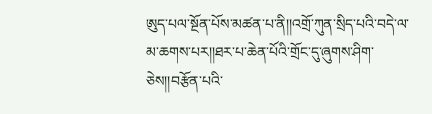ཨུད་པལ་སྔོན་པོས་མཚན་པ་ནི།།འགྲོ་ཀུན་སྲིད་པའི་བདེ་ལ་མ་ཆགས་པར།།ཐར་པ་ཆེན་པོའི་གྲོང་དུ་ཞུགས་ཤིག་ཅེས།།བརྩོན་པའི་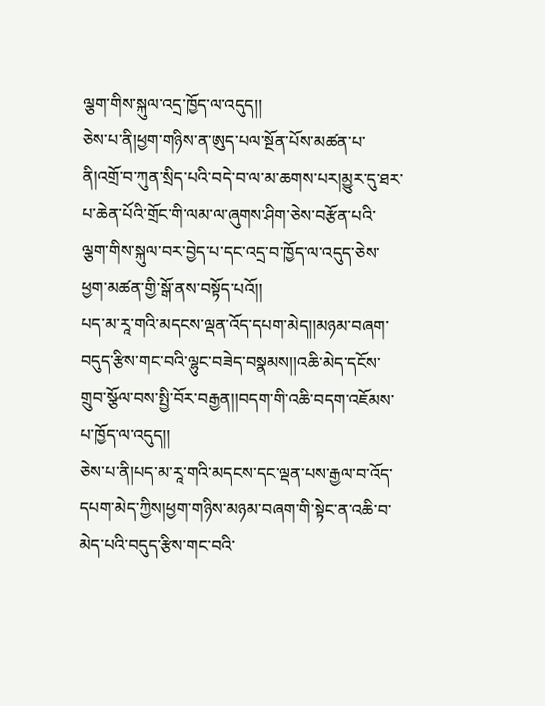ལྕག་གིས་སྐུལ་འདྲ་ཁྱོད་ལ་འདུད།།
ཅེས་པ་ནི།ཕྱག་གཉིས་ན་ཨུད་པལ་སྔོན་པོས་མཚན་པ་ནི།འགྲོ་བ་ཀུན་སྲིད་པའི་བདེ་བ་ལ་མ་ཆགས་པར།མྱུར་དུ་ཐར་པ་ཆེན་པོའི་གྲོང་གི་ལམ་ལ་ཞུགས་ཤིག་ཅེས་བརྩོན་པའི་ལྕག་གིས་སྐུལ་བར་བྱེད་པ་དང་འདྲ་བ་ཁྱོད་ལ་འདུད་ཅེས་ཕྱག་མཚན་གྱི་སྒོ་ནས་བསྟོད་པའོ།།
པད་མ་རཱ་གའི་མདངས་ལྡན་འོད་དཔག་མེད།།མཉམ་བཞག་བདུད་རྩིས་གང་བའི་ལྷུང་བཟེད་བསྣམས།།འཆི་མེད་དངོས་གྲུབ་སྩོལ་བས་སྤྱི་བོར་བརྒྱན།།བདག་གི་འཆི་བདག་འཇོམས་པ་ཁྱོད་ལ་འདུད།།
ཅེས་པ་ནི།པད་མ་རཱ་གའི་མདངས་དང་ལྡན་པས་རྒྱལ་བ་འོད་དཔག་མེད་ཀྱིས།ཕྱག་གཉིས་མཉམ་བཞག་གི་སྟེང་ན་འཆི་བ་མེད་པའི་བདུད་རྩིས་གང་བའི་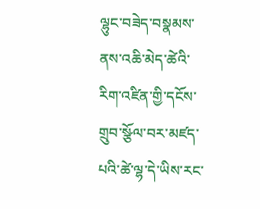ལྷུང་བཟེད་བསྣམས་ནས་འཆི་མེད་ཚེའི་རིག་འཛིན་གྱི་དངོས་གྲུབ་སྩོལ་བར་མཛད་པའི་ཚེ་ལྷ་དེ་ཡིས་རང་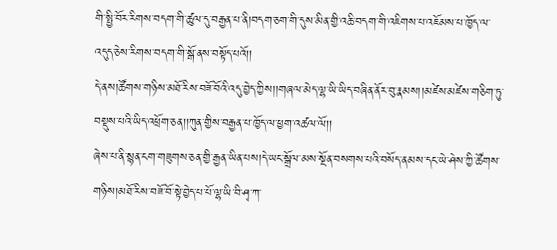གི་སྤྱི་བོར་རིགས་བདག་གི་ཚུལ་དུ་བརྒྱན་པ་ནི།བདག་ཅག་གི་དུས་མིན་གྱི་འཆི་བདག་གི་འཇིགས་པ་འཇོམས་པ་ཁྱོད་ལ་འདུད་ཅེས་རིགས་བདག་གི་སྒོ་ནས་བསྟོད་པའོ།།
དེ་ནས།ཚོགས་གཉིས་མཐོ་རིས་བཟོ་བོའི་འདུ་བྱེད་ཀྱིས།།གཞལ་མེད་ལྷ་ཡི་ཡིད་བཞིན་ནོར་བུ་རྣམས།།མཛེས་མཛེས་གཅིག་ཏུ་བསྡུས་པའི་ཡིད་འཕྲོག་ཅན།།ཀུན་གྱིས་བརྒྱན་པ་ཁྱོད་ལ་ཕྱག་འཚལ་ལོ།།
ཞེས་པ་ནི་སྙན་ངག་གཟུགས་ཅན་གྱི་རྒྱན་ཡིན་པས།དེ་ཡང་སྒྲོལ་མས་སྔོན་བསགས་པའི་བསོད་ནམས་དང་ཡེ་ཤེས་ཀྱི་ཚོགས་གཉིས།མཐོ་རིས་བཟོ་བོ་སྟེ་བྱེད་པ་པོ་ལྷ་ཡི་བི་ཤྭ་ཀ་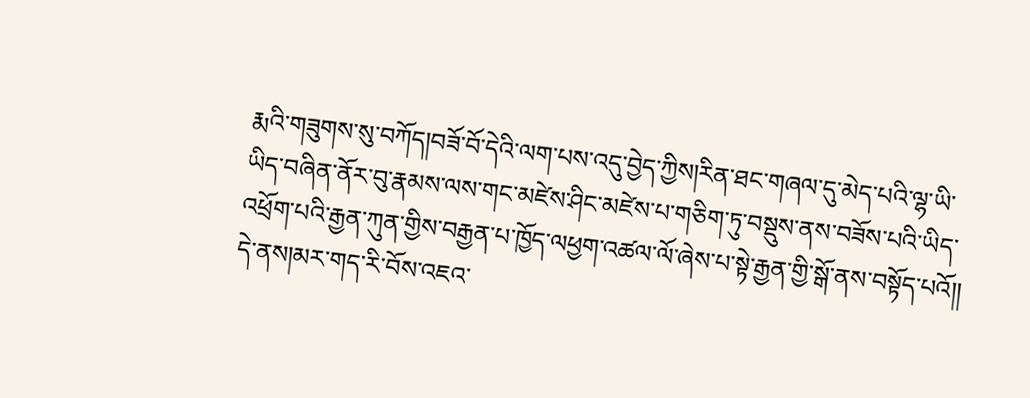རྨའི་གཟུགས་སུ་བཀོད།བཟོ་བོ་དེའི་ལག་པས་འདུ་བྱེད་ཀྱིས།རིན་ཐང་གཞལ་དུ་མེད་པའི་ལྷ་ཡི་ཡིད་བཞིན་ནོར་བུ་རྣམས་ལས་གང་མཛེས་ཤིང་མཛེས་པ་གཅིག་ཏུ་བསྡུས་ནས་བཟོས་པའི་ཡིད་འཕྲོག་པའི་རྒྱན་ཀུན་གྱིས་བརྒྱན་པ་ཁྱོད་ལཕྱག་འཚལ་ལོ་ཞེས་པ་སྟེ་རྒྱན་གྱི་སྒོ་ནས་བསྟོད་པའོ།།
དེ་ནས།མར་གད་རི་བོས་འཇའ་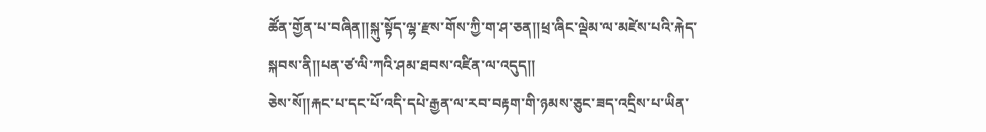ཚོན་གྱོན་པ་བཞིན།།སྐུ་སྟོད་ལྷ་རྫས་གོས་ཀྱི་ག་ཤ་ཅན།།ཕྲ་ཞིང་ལྡེམ་ལ་མཛེས་པའི་རྐེད་སྐབས་ནི།།པན་ཙ་ལི་ཀའི་ཤམ་ཐབས་འཛིན་ལ་འདུད།།
ཅེས་སོ།།རྐང་པ་དང་པོ་འདི་དཔེ་རྒྱན་ལ་རབ་བརྟག་གི་ཉམས་ཅུང་ཟད་འདྲིས་པ་ཡིན་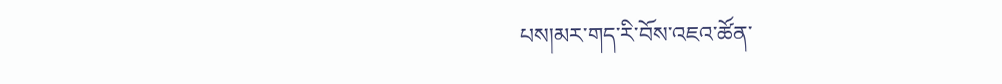པས།མར་གད་རི་བོས་འཇའ་ཚོན་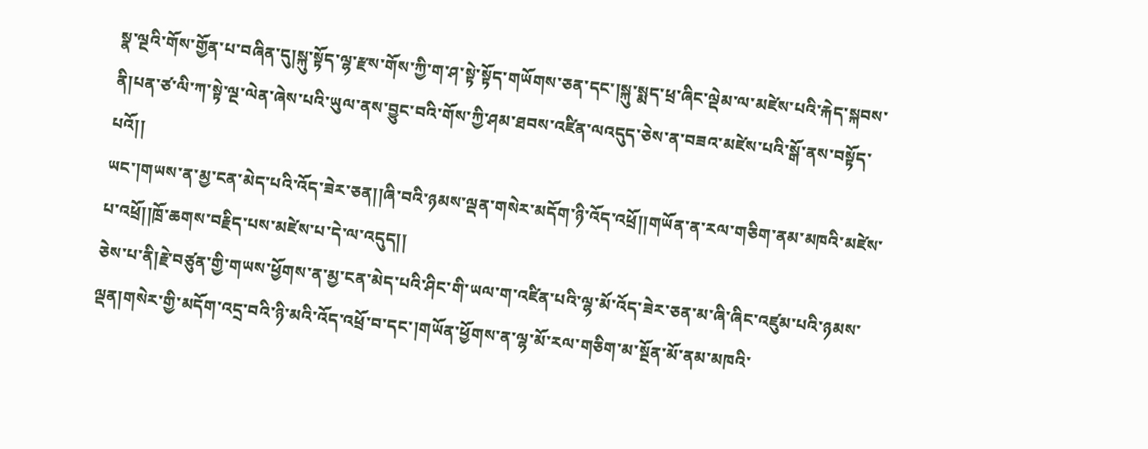སྣ་ལྔའི་གོས་གྱོན་པ་བཞིན་དུ།སྐུ་སྟོད་ལྷ་རྫས་གོས་ཀྱི་ག་ཤ་སྟེ་སྟོད་གཡོགས་ཅན་དང་།སྐུ་སྨད་ཕྲ་ཞིང་ལྡེམ་ལ་མཛེས་པའི་རྐེད་སྐབས་ནི།པན་ཙ་ལི་ཀ་སྟེ་ལྔ་ལེན་ཞེས་པའི་ཡུལ་ནས་བྱུང་བའི་གོས་ཀྱི་ཤམ་ཐབས་འཛིན་ལའདུད་ཅེས་ན་བཟའ་མཛེས་པའི་སྒོ་ནས་བསྟོད་པའོ།།
ཡང་།གཡས་ན་མྱ་ངན་མེད་པའི་འོད་ཟེར་ཅན།།ཞི་བའི་ཉམས་ལྡན་གསེར་མདོག་ཉི་འོད་འཕྲོ།།གཡོན་ན་རལ་གཅིག་ནམ་མཁའི་མཛེས་པ་འཕྲོ།།ཁྲོ་ཆགས་བརྗིད་པས་མཛེས་པ་དེ་ལ་འདུད།།
ཅེས་པ་ནི།རྗེ་བཙུན་གྱི་གཡས་ཕྱོགས་ན་མྱ་ངན་མེད་པའི་ཤིང་གི་ཡལ་ག་འཛིན་པའི་ལྷ་མོ་འོད་ཟེར་ཅན་མ་ཞི་ཞིང་འཛུམ་པའི་ཉམས་ལྡན།གསེར་གྱི་མདོག་འདྲ་བའི་ཉི་མའི་འོད་འཕྲོ་བ་དང་།གཡོན་ཕྱོགས་ན་ལྷ་མོ་རལ་གཅིག་མ་སྔོན་མོ་ནམ་མཁའི་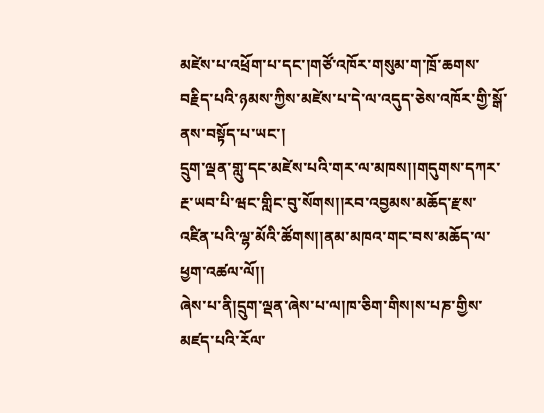མཛེས་པ་འཕྲོག་པ་དང་།གཙོ་འཁོར་གསུམ་ག་ཁྲོ་ཆགས་བརྗིད་པའི་ཉམས་ཀྱིས་མཛེས་པ་དེ་ལ་འདུད་ཅེས་འཁོར་གྱི་སྒོ་ནས་བསྟོད་པ་ཡང་།
དྲུག་ལྡན་གླུ་དང་མཛེས་པའི་གར་ལ་མཁས།།གདུགས་དཀར་རྔ་ཡབ་པི་ཝང་གླིང་བུ་སོགས།།རབ་འབྱམས་མཆོད་རྫས་འཛིན་པའི་ལྷ་མོའི་ཚོགས།།ནམ་མཁའ་གང་བས་མཆོད་ལ་ཕྱག་འཚལ་ལོ།།
ཞེས་པ་ནི།དྲུག་ལྡན་ཞེས་པ་ལ།ཁ་ཅིག་གིས།ས་པཎ་གྱིས་མཛད་པའི་རོལ་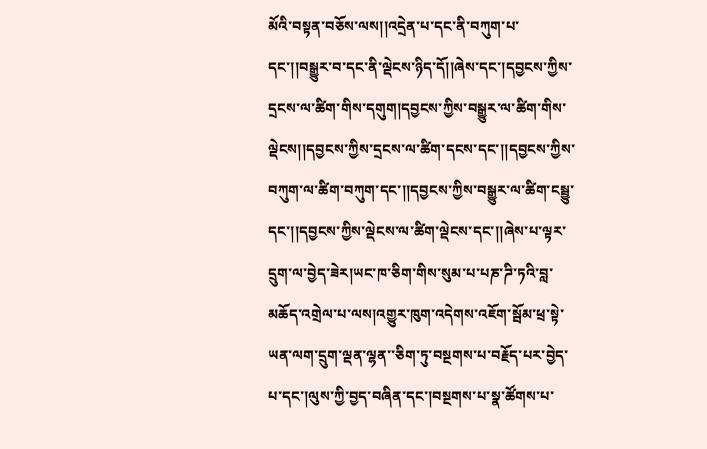མོའི་བསྟན་བཅོས་ལས།།འདྲེན་པ་དང་ནི་བཀུག་པ་དང་།།བསྒྱུར་བ་དང་ནི་ལྡེངས་ཉིད་དོ།།ཞེས་དང་།དབྱངས་ཀྱིས་དྲངས་ལ་ཚིག་གིས་དགུག།དབྱངས་ཀྱིས་བསྒྱུར་ལ་ཚིག་གིས་ལྡེངས།།དབྱངས་ཀྱིས་དྲངས་ལ་ཚིག་དངས་དང་།།དབྱངས་ཀྱིས་བཀུག་ལ་ཚིག་བཀུག་དང་།།དབྱངས་ཀྱིས་བསྒྱུར་ལ་ཚིག་ངསྦྱུ་དང་།།དབྱངས་ཀྱིས་ལྡེངས་ལ་ཚིག་ལྡེངས་དང་།།ཞེས་པ་ལྟར་དྲུག་ལ་བྱེད་ཟེར།ཡང་ཁ་ཅིག་གིས་སུམ་པ་པཎ་ཌི་ཏའི་བླ་མཆོད་འགྲེལ་པ་ལས།འགྱུར་ཁུག་འདེགས་འཇོག་སྦོམ་ཕྲ་སྟེ་ཡན་ལག་དྲུག་ལྡན་ལྷན་་ཅིག་ཏུ་བསྔགས་པ་བརྗོད་པར་བྱེད་པ་དང་།ལུས་ཀྱི་བྱད་བཞིན་དང་།བསྔགས་པ་སྣ་ཚོགས་པ་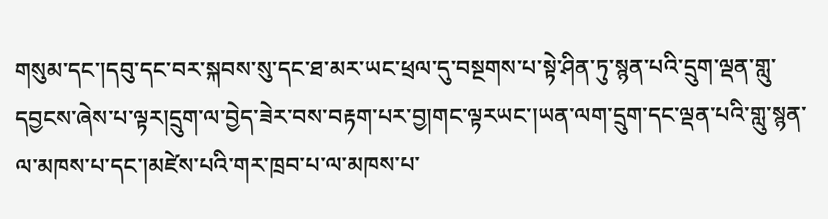གསུམ་དང་།དབུ་དང་བར་སྐབས་སུ་དང་ཐ་མར་ཡང་ཕྲལ་དུ་བསྔགས་པ་སྟེ་ཤིན་ཏུ་སྙན་པའི་དྲུག་ལྡན་གླུ་དབྱངས་ཞེས་པ་ལྟར།དྲུག་ལ་བྱེད་ཟེར་བས་བརྟག་པར་བྱ།གང་ལྟརཡང་།ཡན་ལག་དྲུག་དང་ལྡན་པའི་གླུ་སྙན་ལ་མཁས་པ་དང་།མཛེས་པའི་གར་ཁྲབ་པ་ལ་མཁས་པ་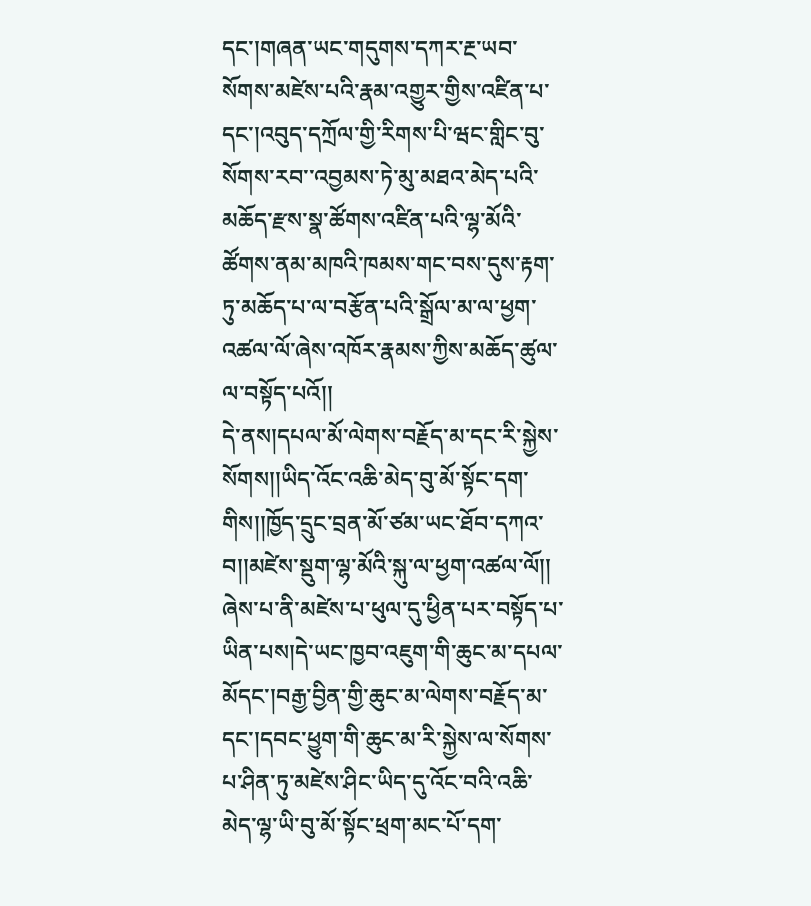དང་།གཞན་ཡང་གདུགས་དཀར་རྔ་ཡབ་སོགས་མཛེས་པའི་རྣམ་འགྱུར་གྱིས་འཛིན་པ་དང་།འབུད་དཀྲོལ་གྱི་རིགས་པི་ཝང་གླིང་བུ་སོགས་རབ་་འབྱམས་ཏེ་མུ་མཐའ་མེད་པའི་མཆོད་རྫས་སྣ་ཚོགས་འཛིན་པའི་ལྷ་མོའི་ཚོགས་ནམ་མཁའི་ཁམས་གང་བས་དུས་རྟག་ཏུ་མཆོད་པ་ལ་བརྩོན་པའི་སྒྲོལ་མ་ལ་ཕྱག་འཚལ་ལོ་ཞེས་འཁོར་རྣམས་ཀྱིས་མཆོད་ཚུལ་ལ་བསྟོད་པའོ།།
དེ་ནས།དཔལ་མོ་ལེགས་བརྗོད་མ་དང་རི་སྐྱེས་སོགས།།ཡིད་འོང་འཆི་མེད་བུ་མོ་སྟོང་དག་གིས།།ཁྱོད་དྲུང་བྲན་མོ་ཙམ་ཡང་ཐོབ་དཀའ་བ།།མཛེས་སྡུག་ལྷ་མོའི་སྐུ་ལ་ཕྱག་འཚལ་ལོ།།
ཞེས་པ་ནི་མཛེས་པ་ཕུལ་དུ་ཕྱིན་པར་བསྟོད་པ་ཡིན་པས།དེ་ཡང་ཁྱབ་འཇུག་གི་ཆུང་མ་དཔལ་མོདང་།བརྒྱ་བྱིན་གྱི་ཆུང་མ་ལེགས་བརྗོད་མ་དང་།དབང་ཕྱུག་གི་ཆུང་མ་རི་སྐྱེས་ལ་སོགས་པ་ཤིན་ཏུ་མཛེས་ཤིང་ཡིད་དུ་འོང་བའི་འཆི་མེད་ལྷ་ཡི་བུ་མོ་སྟོང་ཕྲག་མང་པོ་དག་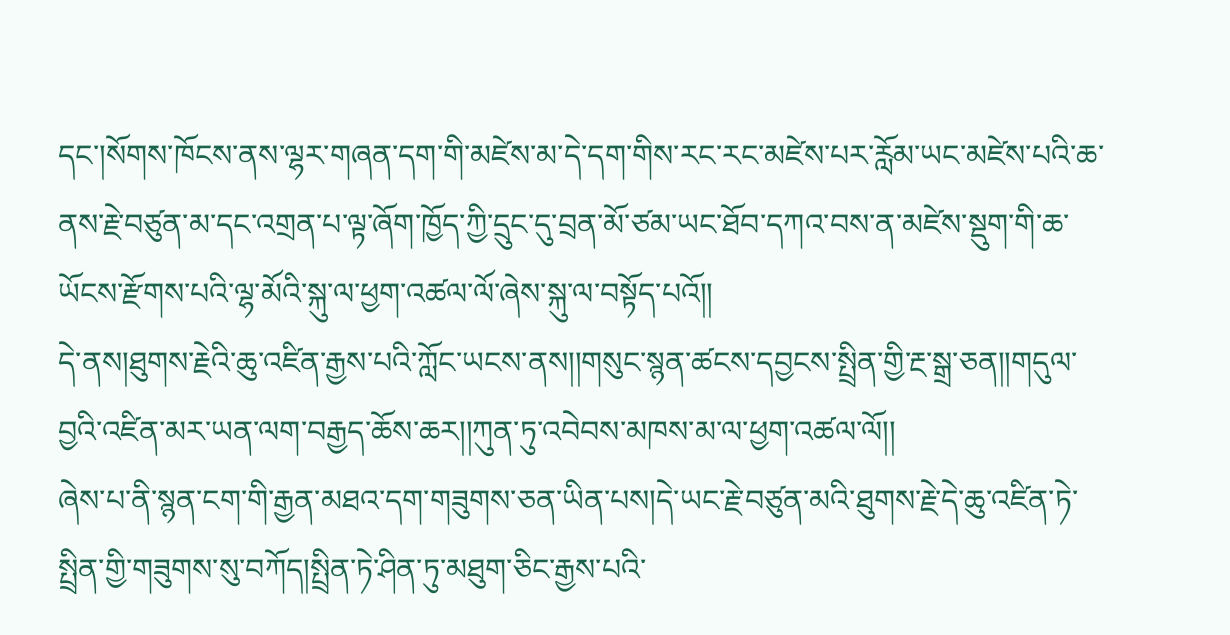དང་།སོགས་ཁོངས་ནས་ལྷར་གཞན་དག་གི་མཛེས་མ་དེ་དག་གིས་རང་རང་མཛེས་པར་རློམ་ཡང་མཛེས་པའི་ཆ་ནས་རྗེ་བཙུན་མ་དང་འགྲན་པ་ལྟ་ཞོག་ཁྱོད་ཀྱི་དྲུང་དུ་བྲན་མོ་ཙམ་ཡང་ཐོབ་དཀའ་བས་ན་མཛེས་སྡུག་གི་ཆ་ཡོངས་རྫོགས་པའི་ལྷ་མོའི་སྐུ་ལ་ཕྱག་འཚལ་ལོ་ཞེས་སྐུ་ལ་བསྟོད་པའོ།།
དེ་ནས།ཐུགས་རྗེའི་ཆུ་འཛིན་རྒྱས་པའི་ཀློང་ཡངས་ནས།།གསུང་སྙན་ཚངས་དབྱངས་སྤྲིན་གྱི་རྔ་སྒྲ་ཅན།།གདུལ་བྱའི་འཛིན་མར་ཡན་ལག་བརྒྱད་ཆོས་ཆར།།ཀུན་ཏུ་འབེབས་མཁས་མ་ལ་ཕྱག་འཚལ་ལོ།།
ཞེས་པ་ནི་སྙན་ངག་གི་རྒྱན་མཐའ་དག་གཟུགས་ཅན་ཡིན་པས།དེ་ཡང་རྗེ་བཙུན་མའི་ཐུགས་རྗེ་དེ་ཆུ་འཛིན་ཏེ་སྤྲིན་གྱི་གཟུགས་སུ་བཀོད།སྤྲིན་ཏེ་ཤིན་ཏུ་མཐུག་ཅིང་རྒྱས་པའི་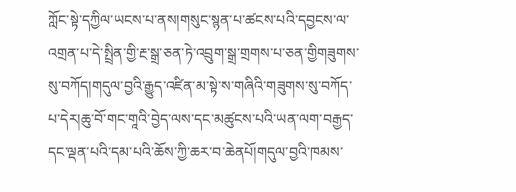ཀློང་སྟེ་དཀྱིལ་ཡངས་པ་ནས།གསུང་སྙན་པ་ཚངས་པའི་དབྱངས་ལ་འགྲན་པ་དེ་སྤྲིན་གྱི་རྔ་སྒྲ་ཅན་ཏེ་འབྲུག་སྒྲ་གྲགས་པ་ཅན་གྱིགཟུགས་སུ་བཀོད།གདུལ་བྱའི་རྒྱུད་འཛིན་མ་སྟེ་ས་གཞིའི་གཟུགས་སུ་བཀོད་པ་དེར།ཆུ་བོ་གང་གཱའི་བྱེད་ལས་དང་མཚུངས་པའི་ཡན་ལག་བརྒྱད་དང་ལྡན་པའི་དམ་པའི་ཆོས་ཀྱི་ཆར་བ་ཆེནཔོ།གདུལ་བྱའི་ཁམས་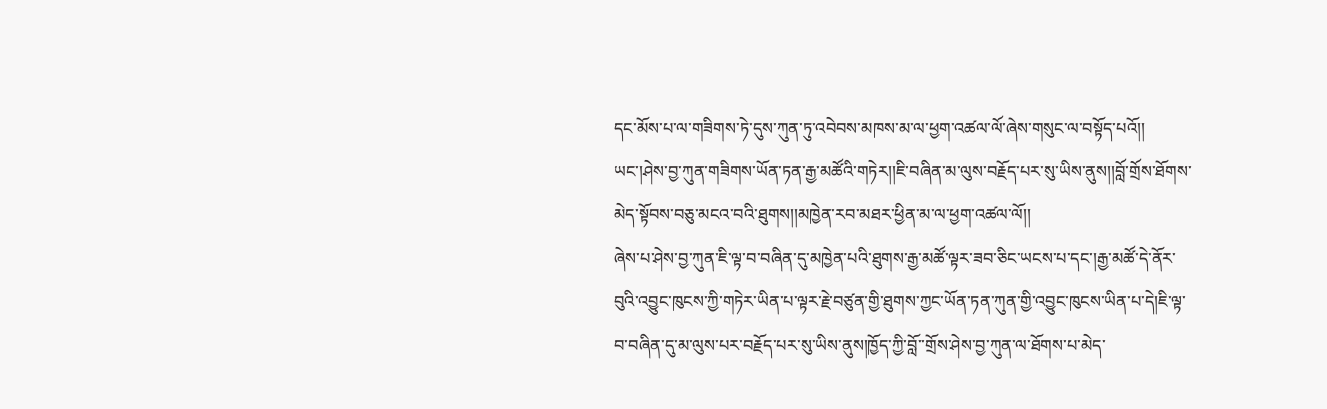དང་མོས་པ་ལ་གཟིགས་ཏེ་དུས་ཀུན་ཏུ་འབེབས་མཁས་མ་ལ་ཕྱག་འཚལ་ལོ་ཞེས་གསུང་ལ་བསྟོད་པའོ།།
ཡང་།ཤེས་བྱ་ཀུན་གཟིགས་ཡོན་ཏན་རྒྱ་མཚོའི་གཏེར།།ཇི་བཞིན་མ་ལུས་བརྗོད་པར་སུ་ཡིས་ནུས།།བློ་གྲོས་ཐོགས་མེད་སྟོབས་བཅུ་མངའ་བའི་ཐུགས།།མཁྱེན་རབ་མཐར་ཕྱིན་མ་ལ་ཕྱག་འཚལ་ལོ།།
ཞེས་པ་ཤེས་བྱ་ཀུན་ཇི་ལྟ་བ་བཞིན་དུ་མཁྱེན་པའི་ཐུགས་རྒྱ་མཚོ་ལྟར་ཟབ་ཅིང་ཡངས་པ་དང་།རྒྱ་མཚོ་དེ་ནོར་བུའི་འབྱུང་ཁུངས་ཀྱི་གཏེར་ཡིན་པ་ལྟར་རྗེ་བཙུན་གྱི་ཐུགས་ཀྱང་ཡོན་ཏན་ཀུན་གྱི་འབྱུང་ཁུངས་ཡིན་པ་དེ།ཇི་ལྟ་བ་བཞིན་དུ་མ་ལུས་པར་བརྗོད་པར་སུ་ཡིས་ནུས།ཁྱོད་ཀྱི་བློ་་གྲོས་ཤེས་བྱ་ཀུན་ལ་ཐོགས་པ་མེད་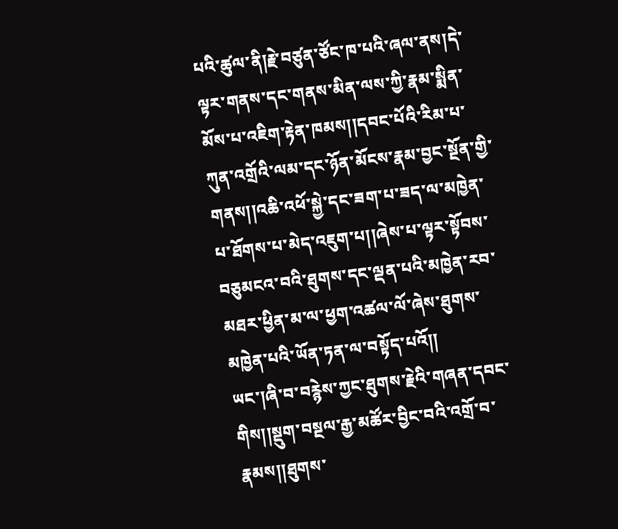པའི་ཚུལ་ནི།རྗེ་བཙུན་ཙོང་ཁ་པའི་ཞལ་ནས།དེ་ལྟར་གནས་དང་གནས་མིན་ལས་ཀྱི་རྣམ་སྨིན་མོས་པ་འཇིག་རྟེན་ཁམས།།དབང་པོའི་རིམ་པ་ཀུན་འགྲོའི་ལམ་དང་ཉོན་མོངས་རྣམ་བྱང་སྔོན་གྱི་གནས།།འཆི་འཕོ་སྐྱེ་དང་ཟག་པ་ཟད་ལ་མཁྱེན་པ་ཐོགས་པ་མེད་འཇུག་པ།།ཞེས་པ་ལྟར་སྟོབས་བཅུམངའ་བའི་ཐུགས་དང་ལྡན་པའི་མཁྱེན་རབ་མཐར་ཕྱིན་མ་ལ་ཕྱག་འཚལ་ལོ་ཞེས་ཐུགས་མཁྱེན་པའི་ཡོན་ཏན་ལ་བསྟོད་པའོ།།
ཡང་།ཞི་བ་བརྙེས་ཀྱང་ཐུགས་རྗེའི་གཞན་དབང་གིས།།སྡུག་བསྔལ་རྒྱ་མཚོར་བྱིང་བའི་འགྲོ་བ་རྣམས།།ཐུགས་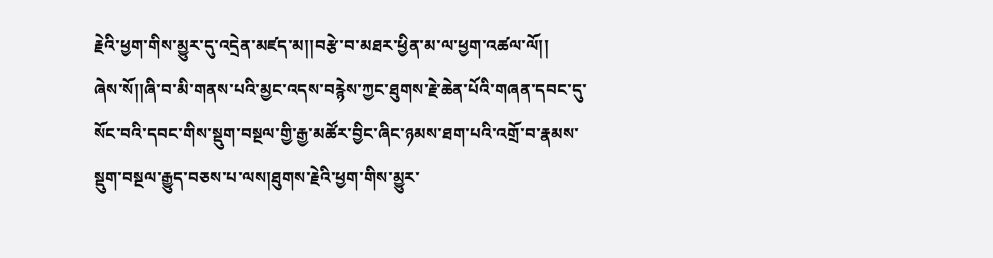རྗེའི་ཕྱག་གིས་མྱུར་དུ་འདྲེན་མཛད་མ།།བརྩེ་བ་མཐར་ཕྱིན་མ་ལ་ཕྱག་འཚལ་ལོ།།
ཞེས་སོ།།ཞི་བ་མི་གནས་པའི་མྱང་འདས་བརྙེས་ཀྱང་ཐུགས་རྗེ་ཆེན་པོའི་གཞན་དབང་དུ་སོང་བའི་དབང་གིས་སྡུག་བསྔལ་གྱི་རྒྱ་མཚོར་བྱིང་ཞིང་ཉམས་ཐག་པའི་འགྲོ་བ་རྣམས་སྡུག་བསྔལ་རྒྱུད་བཅས་པ་ལས།ཐུགས་རྗེའི་ཕྱག་གིས་མྱུར་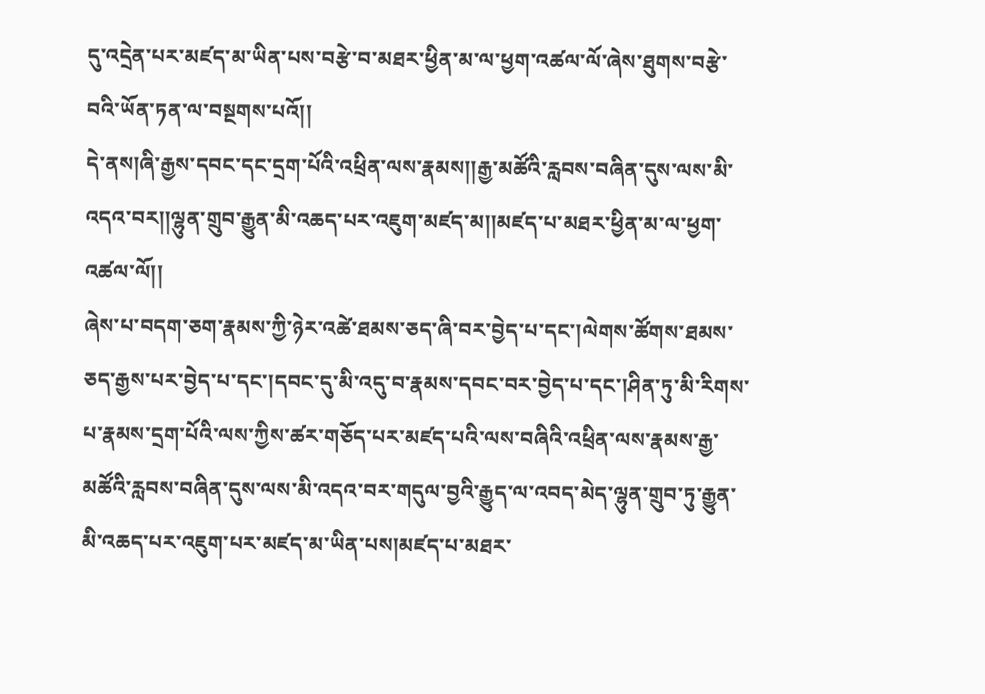དུ་འདྲེན་པར་མཛད་མ་ཡིན་པས་བརྩེ་བ་མཐར་ཕྱིན་མ་ལ་ཕྱག་འཚལ་ལོ་ཞེས་ཐུགས་བརྩེ་བའི་ཡོན་ཏན་ལ་བསྔགས་པའོ།།
དེ་ནས།ཞི་རྒྱས་དབང་དང་དྲག་པོའི་འཕྲིན་ལས་རྣམས།།རྒྱ་མཚོའི་རླབས་བཞིན་དུས་ལས་མི་འདའ་བར།།ལྷུན་གྲུབ་རྒྱུན་མི་འཆད་པར་འཇུག་མཛད་མ།།མཛད་པ་མཐར་ཕྱིན་མ་ལ་ཕྱག་འཚལ་ལོ།།
ཞེས་པ་བདག་ཅག་རྣམས་ཀྱི་ཉེར་འཚེ་ཐམས་ཅད་ཞི་བར་བྱེད་པ་དང་།ལེགས་ཚོགས་ཐམས་ཅད་རྒྱས་པར་བྱེད་པ་དང་།དབང་དུ་མི་འདུ་བ་རྣམས་དབང་བར་བྱེད་པ་དང་།ཤིན་ཏུ་མི་རིགས་པ་རྣམས་དྲག་པོའི་ལས་ཀྱིས་ཚར་གཅོད་པར་མཛད་པའི་ལས་བཞིའི་འཕྲིན་ལས་རྣམས་རྒྱ་མཚོའི་རླབས་བཞིན་དུས་ལས་མི་འདའ་བར་གདུལ་བྱའི་རྒྱུད་ལ་འབད་མེད་ལྷུན་གྲུབ་ཏུ་རྒྱུན་མི་འཆད་པར་འཇུག་པར་མཛད་མ་ཡིན་པས།མཛད་པ་མཐར་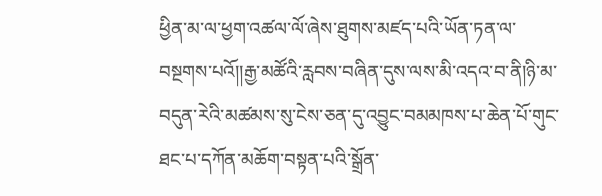ཕྱིན་མ་ལ་ཕྱག་འཚལ་ལོ་ཞེས་ཐུགས་མཛད་པའི་ཡོན་ཏན་ལ་བསྔགས་པའོ།།རྒྱ་མཚོའི་རླབས་བཞིན་དུས་ལས་མི་འདའ་བ་ནི།ཉི་མ་བདུན་རེའི་མཚམས་སུ་ངེས་ཅན་དུ་འབྱུང་བམམཁས་པ་ཆེན་པོ་གུང་ཐང་པ་དཀོན་མཆོག་བསྟན་པའི་སྒྲོན་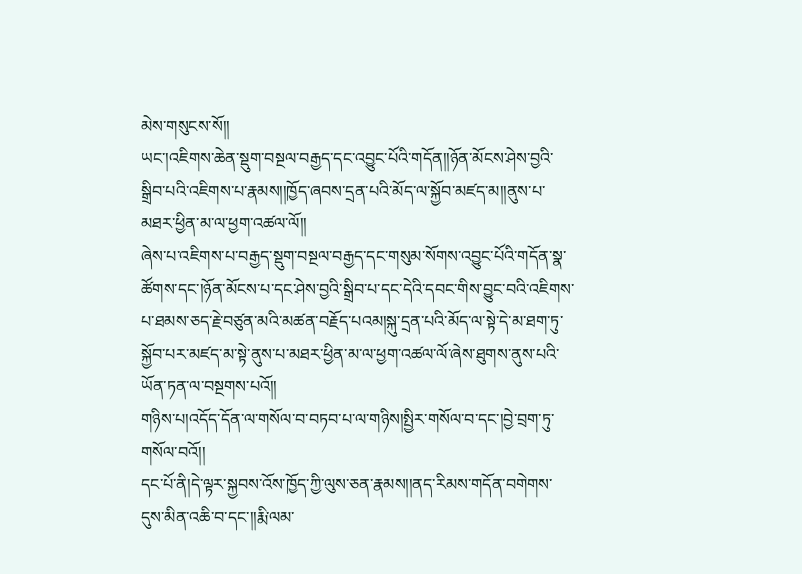མེས་གསུངས་སོ།།
ཡང་།འཇིགས་ཆེན་སྡུག་བསྔལ་བརྒྱད་དང་འབྱུང་པོའི་གདོན།།ཉོན་མོངས་ཤེས་བྱའི་སྒྲིབ་པའི་འཇིགས་པ་རྣམས།།ཁྱོད་ཞབས་དྲན་པའི་མོད་ལ་སྐྱོབ་མཛད་མ།།ནུས་པ་མཐར་ཕྱིན་མ་ལ་ཕྱག་འཚལ་ལོ།།
ཞེས་པ་འཇིགས་པ་བརྒྱད་སྡུག་བསྔལ་བརྒྱད་དང་གསུམ་སོགས་འབྱུང་པོའི་གདོན་སྣ་ཚོགས་དང་།ཉོན་མོངས་པ་དང་ཤེས་བྱའི་སྒྲིབ་པ་དང་དེའི་དབང་གིས་བྱུང་བའི་འཇིགས་པ་ཐམས་ཅད་རྗེ་བཙུན་མའི་མཚན་བརྗོད་པའམ།སྐུ་དྲན་པའི་མོད་ལ་སྟེ་དེ་མ་ཐག་ཏུ་སྐྱོབ་པར་མཛད་མ་སྟེ་ནུས་པ་མཐར་ཕྱིན་མ་ལ་ཕྱག་འཚལ་ལོ་ཞེས་ཐུགས་ནུས་པའི་ཡོན་ཏན་ལ་བསྔགས་པའོ།།
གཉིས་པ།འདོད་དོན་ལ་གསོལ་བ་བཏབ་པ་ལ་གཉིས།སྤྱིར་གསོལ་བ་དང་།བྱེ་བྲག་ཏུ་གསོལ་བའོ།།
དང་པོ་ནི།དེ་ལྟར་སྐྱབས་འོས་ཁྱོད་ཀྱི་ལུས་ཅན་རྣམས།།ནད་རིམས་གདོན་བགེགས་དུས་མིན་འཆི་བ་དང་།།རྨི་ལམ་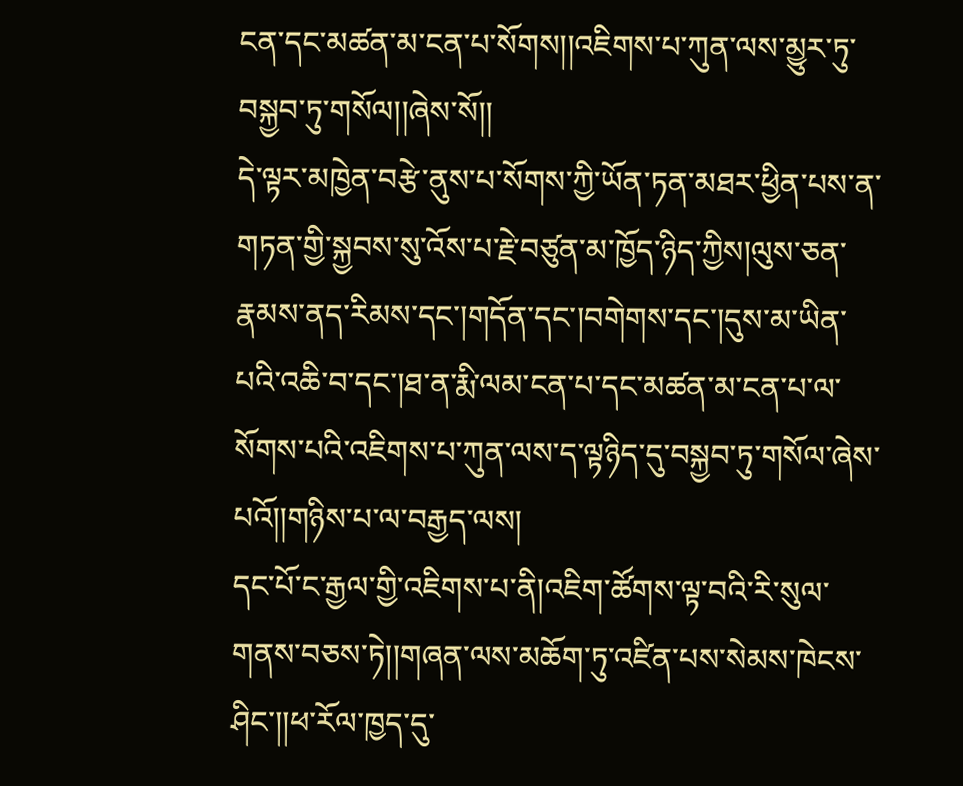ངན་དང་མཚན་མ་ངན་པ་སོགས།།འཇིགས་པ་ཀུན་ལས་མྱུར་ཏུ་བསྐྱབ་ཏུ་གསོལ།།ཞེས་སོ།།
དེ་ལྟར་མཁྱེན་བརྩེ་ནུས་པ་སོགས་ཀྱི་ཡོན་ཏན་མཐར་ཕྱིན་པས་ན་གཏན་གྱི་སྐྱབས་སུ་འོས་པ་རྗེ་བཙུན་མ་ཁྱོད་ཉིད་ཀྱིས།ལུས་ཅན་རྣམས་ནད་རིམས་དང་།གདོན་དང་།བགེགས་དང་།དུས་མ་ཡིན་པའི་འཆི་བ་དང་།ཐ་ན་རྨི་ལམ་ངན་པ་དང་མཚན་མ་ངན་པ་ལ་སོགས་པའི་འཇིགས་པ་ཀུན་ལས་ད་ལྟཉིད་དུ་བསྐྱབ་ཏུ་གསོལ་ཞེས་པའོ།།གཉིས་པ་ལ་བརྒྱད་ལས།
དང་པོ་ང་རྒྱལ་གྱི་འཇིགས་པ་ནི།འཇིག་ཚོགས་ལྟ་བའི་རི་སུལ་གནས་བཅས་ཏེ།།གཞན་ལས་མཆོག་ཏུ་འཛིན་པས་སེམས་ཁེངས་ཤིང་།།ཕ་རོལ་ཁྱད་དུ་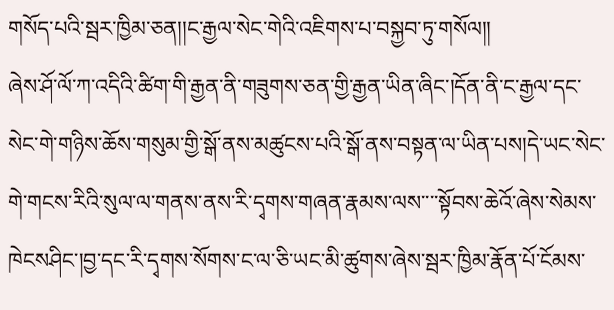གསོད་པའི་སྦར་ཁྱིམ་ཅན།།ང་རྒྱལ་སེང་གེའི་འཇིགས་པ་བསྐྱབ་ཏུ་གསོལ།།
ཞེས་ཤོ་ལོ་ཀ་འདིའི་ཚིག་གི་རྒྱན་ནི་གཟུགས་ཅན་གྱི་རྒྱན་ཡིན་ཞིང་།དོན་ནི་ང་རྒྱལ་དང་སེང་གེ་གཉིས་ཆོས་གསུམ་གྱི་སྒོ་ནས་མཚུངས་པའི་སྒོ་ནས་བསྟན་ལ་ཡིན་པས།དེ་ཡང་སེང་གེ་གངས་རིའི་སུལ་ལ་གནས་ནས་རི་དྭགས་གཞན་རྣམས་ལས་་་་སྟོབས་ཆེའོ་ཞེས་སེམས་ཁེངསཤིང་།བྱ་དང་རི་དྭགས་སོགས་ང་ལ་ཅི་ཡང་མི་ཚུགས་ཞེས་སྦར་ཁྱིམ་རྣོན་པོ་ངོམས་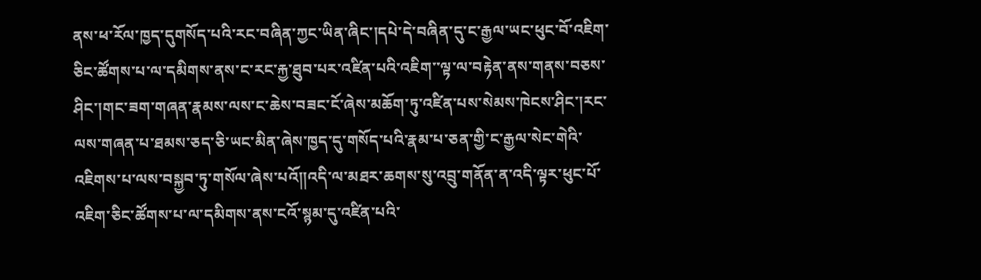ནས་ཕ་རོལ་ཁྱད་དུགསོད་པའི་རང་བཞིན་ཀྱང་ཡིན་ཞིང་།དཔེ་དེ་བཞིན་དུ་ང་རྒྱལ་ཡང་ཕུང་བོ་འཇིག་ཅིང་ཚོགས་པ་ལ་དམིགས་ནས་ང་རང་རྐྱ་ཐུབ་པར་འཛིན་པའི་འཇིག་་ལྟ་ལ་བརྟེན་ནས་གནས་བཅས་ཤིང་།གང་ཟག་གཞན་རྣམས་ལས་ང་ཆེས་བཟང་ངོ་ཞེས་མཆོག་ཏུ་འཛིན་པས་སེམས་ཁེངས་ཤིང་།རང་ལས་གཞན་པ་ཐམས་ཅད་ཅི་ཡང་མིན་ཞེས་ཁྱད་དུ་གསོད་པའི་རྣམ་པ་ཅན་གྱི་ང་རྒྱལ་སེང་གེའི་འཇིགས་པ་ལས་བསྐྱབ་ཏུ་གསོལ་ཞེས་པའོ།།འདི་ལ་མཐར་ཆགས་སུ་འབྲུ་གནོན་ན་འདི་ལྟར་ཕུང་པོ་འཇིག་ཅིང་ཚོགས་པ་ལ་དམིགས་ནས་ངའོ་སྙམ་དུ་འཛིན་པའི་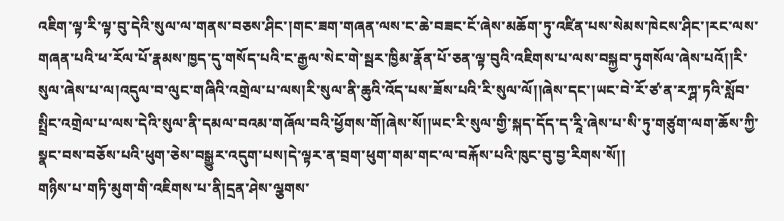འཇིག་ལྟ་རི་ལྟ་བུ་དེའི་སུལ་ལ་གནས་བཅས་ཤིང་།གང་ཟག་གཞན་ལས་ང་ཆེ་བཟང་ངོ་ཞེས་མཆོག་ཏུ་འཛིན་པས་སེམས་ཁེངས་ཤིང་།རང་ལས་གཞན་པའི་ཕ་རོལ་པོ་རྣམས་ཁྱད་དུ་གསོད་པའི་ང་རྒྱལ་སེང་གེ་སྦར་ཁྱིམ་རྣོན་པོ་ཅན་ལྟ་བུའི་འཇིགས་པ་ལས་བསྐྱབ་ཏུགསོལ་ཞེས་པའོ།།རི་སུལ་ཞེས་པ་ལ།འདུལ་བ་ལུང་གཞིའི་འགྲེལ་པ་ལས།རི་སུལ་ནི་ཆུའི་འོད་པས་ཟོས་པའི་རི་སུལ་ལོ།།ཞེས་དང་།ཡང་བེ་རོ་ཙ་ན་རཀྴ་ཏའི་སློབ་སྤྲིང་འགྲེལ་པ་ལས་དེའི་སུལ་ནི་དམལ་བའམ་གཞོལ་བའི་ཕྱོགས་གོ།ཞེས་སོ།།ཡང་རི་སུལ་གྱི་སྐད་དོད་ད་རཱི་ཞེས་པ་སི་ཏུ་གཙུག་ལག་ཆོས་ཀྱི་སྣང་བས་བཅོས་པའི་ཕུག་ཅེས་བསྒྱུར་འདུག་པས།དེ་ལྟར་ན་བྲག་ཕུག་གམ་གང་ལ་བརྐོས་པའི་ཁུང་བུ་བྱ་རིགས་སོ།།
གཉིས་པ་གཏི་མུག་གི་འཇིགས་པ་ནི།དྲན་ཤེས་ལྕགས་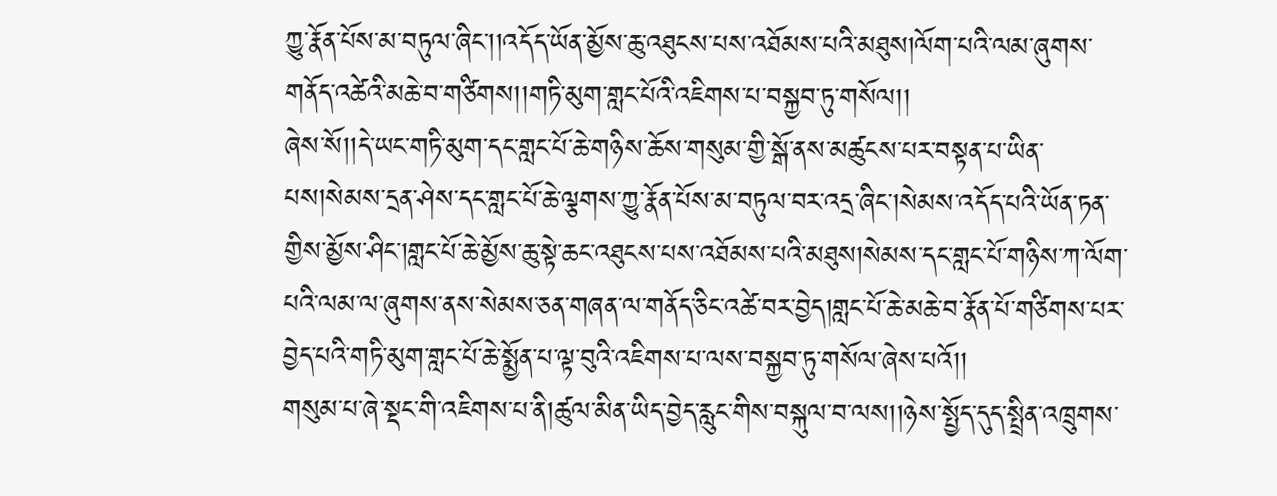ཀྱུ་རྣོན་པོས་མ་བཏུལ་ཞིང་།།འདོད་ཡོན་མྱོས་ཆུ་འཐུངས་པས་འཐོམས་པའི་མཐུས།ལོག་པའི་ལམ་ཞུགས་གནོད་འཚེའི་མཆེ་བ་གཙིགས།།གཏི་མུག་གླང་པོའི་འཇིགས་པ་བསྐྱབ་ཏུ་གསོལ།།
ཞེས་སོ།།དེ་ཡང་གཏི་མུག་དང་གླང་པོ་ཆེ་གཉིས་ཆོས་གསུམ་གྱི་སྒོ་ནས་མཚུངས་པར་བསྟན་པ་ཡིན་པས།སེམས་དྲན་ཤེས་དང་གླང་པོ་ཆེ་ལྕགས་ཀྱུ་རྣོན་པོས་མ་བཏུལ་བར་འདྲ་ཞིང་།སེམས་འདོད་པའི་ཡོན་ཏན་གྱིས་མྱོས་ཤིང་།གླང་པོ་ཆེ་མྱོས་ཆུ་སྟེ་ཆང་འཐུངས་པས་འཐོམས་པའི་མཐུས།སེམས་དང་གླང་པོ་གཉིས་ཀ་ལོག་པའི་ལམ་ལ་ཞུགས་ནས་སེམས་ཅན་གཞན་ལ་གནོད་ཅིང་འཚེ་བར་བྱེད།གླང་པོ་ཆེ་མཆེ་བ་རྣོན་པོ་གཙིགས་པར་བྱེད་པའི་གཏི་མུག་གླང་པོ་ཆེ་སྨྱོན་པ་ལྟ་བུའི་འཇིགས་པ་ལས་བསྐྱབ་ཏུ་གསོལ་ཞེས་པའོ།།
གསུམ་པ་ཞེ་སྡང་གི་འཇིགས་པ་ནི།ཚུལ་མིན་ཡིད་བྱེད་རླུང་གིས་བསྐུལ་བ་ལས།།ཉེས་སྤྱོད་དུད་སྤྲིན་འཁྲུགས་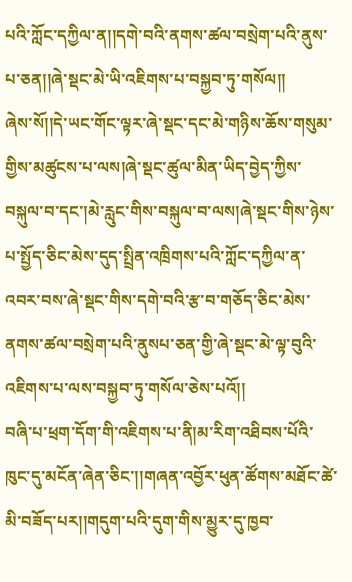པའི་ཀློང་དཀྱིལ་ན།།དགེ་བའི་ནགས་ཚལ་བསྲེག་པའི་ནུས་པ་ཅན།།ཞེ་སྡང་མེ་ཡི་འཇིགས་པ་བསྐྱབ་ཏུ་གསོལ།།
ཞེས་སོ།།དེ་ཡང་གོང་ལྟར་ཞེ་སྡང་དང་མེ་གཉིས་ཆོས་གསུམ་གྱིས་མཚུངས་པ་ལས།ཞེ་སྡང་ཚུལ་མིན་ཡིད་བྱེད་ཀྱིས་བསྐུལ་བ་དང་།མེ་རླུང་གིས་བསྐུལ་བ་ལས།ཞེ་སྡང་གིས་ཉེས་པ་སྤྱོད་ཅིང་མེས་དུད་སྤྲིན་འཁྲིགས་པའི་ཀློང་དཀྱིལ་ན་འབར་བས་ཞེ་སྡང་གིས་དགེ་བའི་རྩ་བ་གཅོད་ཅིང་མེས་ནགས་ཚལ་བསྲེག་པའི་ནུསཔ་ཅན་གྱི་ཞེ་སྡང་མེ་ལྟ་བུའི་འཇིགས་པ་ལས་བསྐྱབ་ཏུ་གསོལ་ཅེས་པའོ།།
བཞི་པ་ཕྲག་དོག་གི་འཇིགས་པ་ནི།མ་རིག་འཐིབས་པོའི་ཁུང་དུ་མངོན་ཞེན་ཅིང་།།གཞན་འབྱོར་ཕུན་ཚོགས་མཐོང་ཚེ་མི་བཟོད་པར།།གདུག་པའི་དུག་གིས་མྱུར་དུ་ཁྱབ་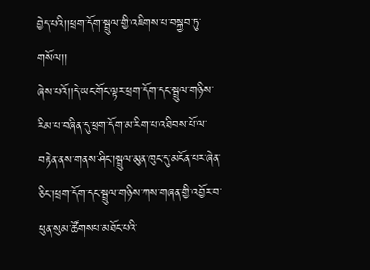བྱེད་པའི།།ཕྲག་དོག་སྦྲུལ་གྱི་འཇིགས་པ་བསྐྱབ་ཏུ་གསོལ།།
ཞེས་པའོ།།དེ་ཡང་གོང་ལྟར་ཕྲག་དོག་དང་སྦྲུལ་གཉིས་རིམ་པ་བཞིན་དུ་ཕྲག་དོག་མ་རིག་པ་འཐིབས་པོ་ལ་བརྟེན་ནས་གནས་ཤིང་།སྦྲུལ་མུན་ཁུང་དུ་མངོན་པར་ཞེན་ཅིང་།ཕྲག་དོག་དང་སྦྲུལ་གཉིས་ཀས་གཞན་གྱི་འབྱོར་བ་ཕུན་སུམ་ཚོགསཔ་མཐོང་པའི་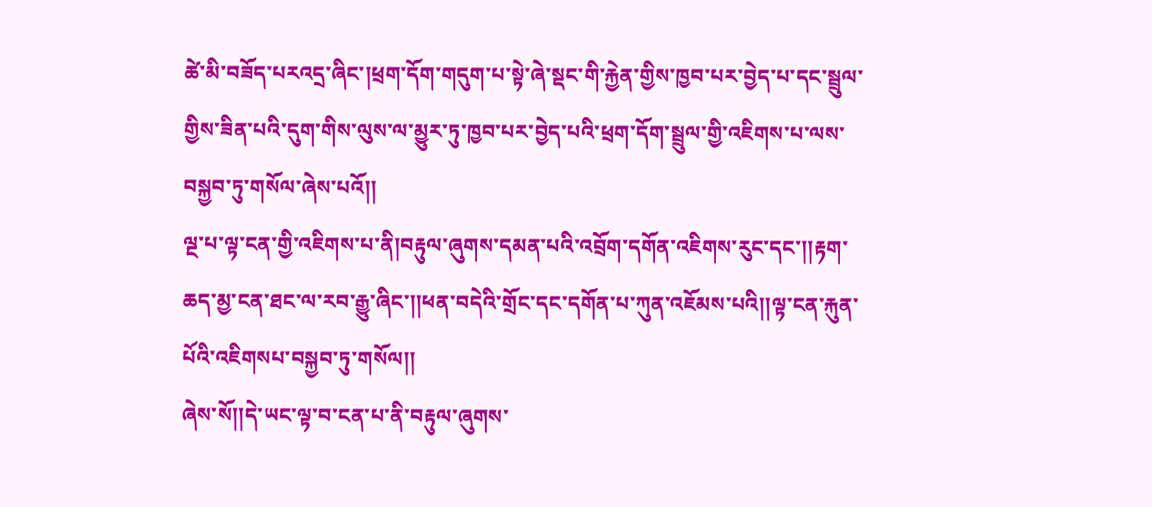ཚེ་མི་བཟོད་པརའདྲ་ཞིང་།ཕྲག་དོག་གདུག་པ་སྟེ་ཞེ་སྡང་གི་རྐྱེན་གྱིས་ཁྱབ་པར་བྱེད་པ་དང་སྦྲུལ་གྱིས་ཟིན་པའི་དུག་གིས་ལུས་ལ་མྱུར་ཏུ་ཁྱབ་པར་བྱེད་པའི་ཕྲག་དོག་སྦྲུལ་གྱི་འཇིགས་པ་ལས་བསྐྱབ་ཏུ་གསོལ་ཞེས་པའོ།།
ལྔ་པ་ལྟ་ངན་གྱི་འཇིགས་པ་ནི།བརྟུལ་ཞུགས་དམན་པའི་འབྲོག་དགོན་འཇིགས་རུང་དང་།།རྟག་ཆད་མྱ་ངན་ཐང་ལ་རབ་རྒྱུ་ཞིང་།།ཕན་བདེའི་གྲོང་དང་དགོན་པ་ཀུན་འཇོམས་པའི།།ལྟ་ངན་རྐུན་པོའི་འཇིགསཔ་བསྐྱབ་ཏུ་གསོལ།།
ཞེས་སོ།།དེ་ཡང་ལྟ་བ་ངན་པ་ནི་བརྟུལ་ཞུགས་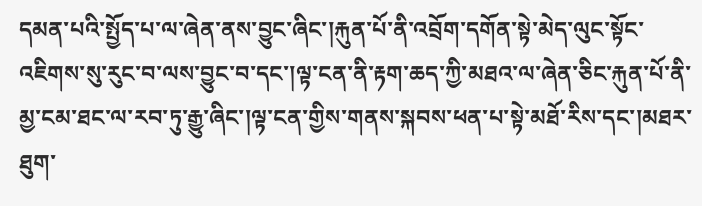དམན་པའི་སྤྱོད་པ་ལ་ཞེན་ནས་བྱུང་ཞིང་།རྐུན་པོ་ནི་འབྲོག་དགོན་སྟེ་མེད་ལུང་སྟོང་འཇིགས་སུ་རུང་བ་ལས་བྱུང་བ་དང་།ལྟ་ངན་ནི་རྟག་ཆད་ཀྱི་མཐའ་ལ་ཞེན་ཅིང་རྐུན་པོ་ནི་མྱ་ངམ་ཐང་ལ་རབ་ཏུ་རྒྱུ་ཞིང་།ལྟ་ངན་གྱིས་གནས་སྐབས་ཕན་པ་སྟེ་མཐོ་རིས་དང་།མཐར་ཐུག་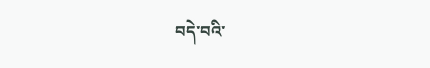བདེ་བའི་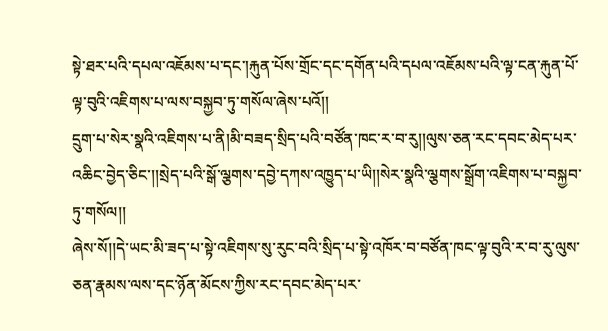སྟེ་ཐར་པའི་དཔལ་འཇོམས་པ་དང་།རྐུན་པོས་གྲོང་དང་དགོན་པའི་དཔལ་འཇོམས་པའི་ལྟ་ངན་རྐུན་པོ་ལྟ་བུའི་འཇིགས་པ་ལས་བསྐྱབ་ཏུ་གསོལ་ཞེས་པའོ།།
དྲུག་པ་སེར་སྣའི་འཇིགས་པ་ནི།མི་བཟད་སྲིད་པའི་བཙོན་ཁང་ར་བ་རུ།།ལུས་ཅན་རང་དབང་མེད་པར་འཆིང་བྱེད་ཅིང་།།སྲེད་པའི་སྒོ་ལྕགས་དབྱེ་དཀས་འཁྱུད་པ་ཡི།།སེར་སྣའི་ལྕགས་སྒྲོག་འཇིགས་པ་བསྐྱབ་ཏུ་གསོལ།།
ཞེས་སོ།།དེ་ཡང་མི་ཟད་པ་སྟེ་འཇིགས་སུ་རུང་བའི་སྲིད་པ་སྟེ་འཁོར་བ་བཙོན་ཁང་ལྟ་བུའི་ར་བ་རུ་ལུས་ཅན་རྣམས་ལས་དང་ཉོན་མོངས་ཀྱིས་རང་དབང་མེད་པར་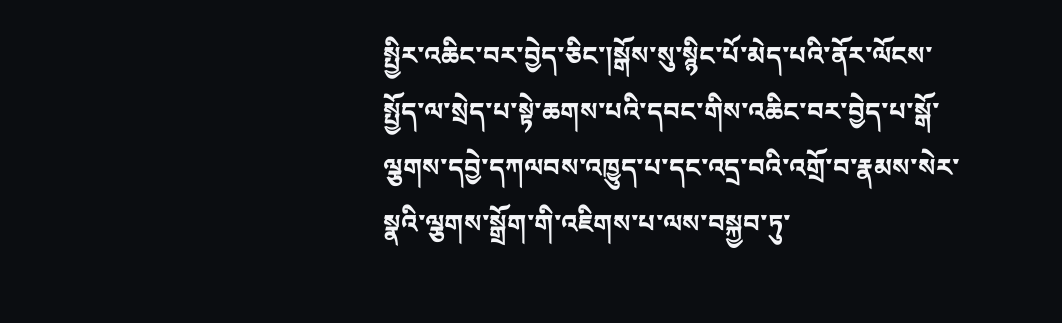སྤྱིར་འཆིང་བར་བྱེད་ཅིང་།སྒོས་སུ་སྙིང་པོ་མེད་པའི་ནོར་ལོངས་སྤྱོད་ལ་སྲེད་པ་སྟེ་ཆགས་པའི་དབང་གིས་འཆིང་བར་བྱེད་པ་སྒོ་ལྕགས་དབྱེ་དཀལབས་འཁྱུད་པ་དང་འདྲ་བའི་འགྲོ་བ་རྣམས་སེར་སྣའི་ལྕགས་སྒྲོག་གི་འཇིགས་པ་ལས་བསྐྱབ་ཏུ་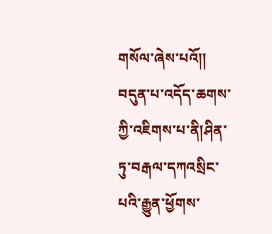གསོལ་ཞེས་པའོ།།
བདུན་པ་འདོད་ཆགས་ཀྱི་འཇིགས་པ་ནི།ཤིན་ཏུ་བརྒལ་དཀའསྲིང་པའི་རྒྱུན་ཕྱོགས་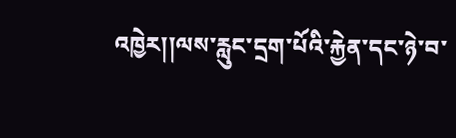འཁྱེར།།ལས་རླུང་དྲག་པོའི་རྐྱེན་དང་ཉེ་བ་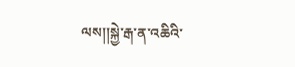ལས།།སྐྱེ་རྒ་ན་འཆིའི་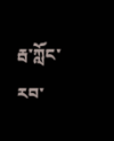རྦ་ཀློང་རབ་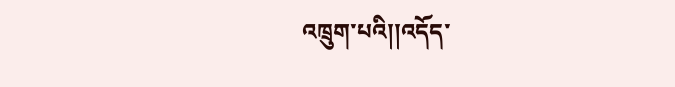འཁྲུག་པའི།།འདོད་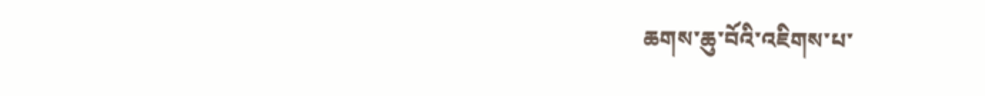ཆགས་ཆུ་བོའི་འཇིགས་པ་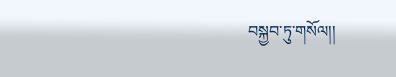བསྐྱབ་ཏུ་གསོལ།།